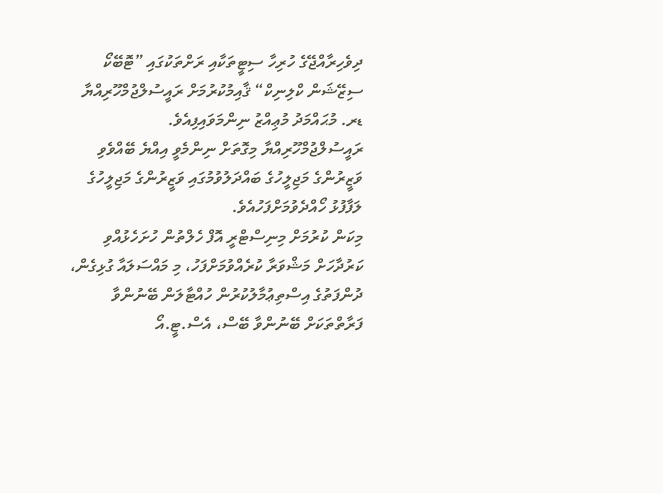ދިވެހިރާއްޖޭގެ ހުރިހާ ސިޓީތަކާއި ރަށްތަކުގައި ”ޓޮބޭކޯ ސިޒޭޝަން ކްލިނިކް“ ޤާއިމުކުރުމަށް ރައީސުލްޖުމްހޫރިއްޔާ ޑރ. މުޙައްމަދު މުޢިއްޒު ނިންމަވައިފިއެވެ.
ރައީސުލްޖުމްހޫރިއްޔާ މިގޮތަށް ނިންމެވީ އިއްޔެ ބޭއްވެވި ވަޒީރުންގެ މަޖިލީހުގެ ބައްދަލުވުމުގައި ވަޒީރުންގެ މަޖިލީހުގެ ލަފާފުޅު ހޯއްދެވުމަށްފަހުއެވެ.
މިކަން ކުރުމަށް މިނިސްޓްރީ އޮފް ހެލްތުން ހުށަހެޅުއްވި ކަރުދާހަށް މަޝްވަރާ ކުރެއްވުމަށްފަހު، މި މައްސަލައާ ގުޅިގެން، ދުންފަތުގެ އިސްތިޢުމާލުކުރުން ހުއްޓާލަން ބޭނުންވާ ފަރާތްތަކަށް ބޭނުންވާ ބޭސް، އެސް.ޓީ.އޯ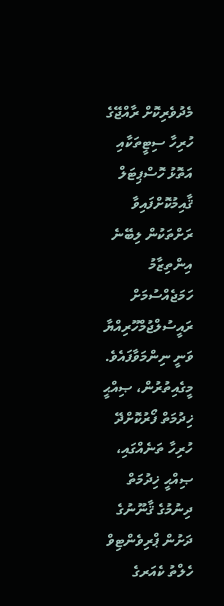މެދުވެރިކޮށް ރާއްޖޭގެ ހުރިހާ ސިޓީތަކާއި އަތޮޅު ހޮސްޕިޓަލް ޤާއިމުކޮށްފައިވާ ރަށްތަކުން ލިބޭނެ އިންތިޒާމު ހަމަޖެއްސުމަށް ރައީސުލްޖުމްހޫރިއްޔާ ވަނީ ނިންމަވާފައެވެ.
މީގެއިތުރުން، ޞިއްޙީ ޚިދުމަތް ފޯރުކޮށްދޭ ހުރިހާ ތަނެއްގައި، ޞިއްޙީ ޚިދުމަތް ދިނުމުގެ ޤާނޫނުގެ ދަށުން ޕްރިވެންޓިވް ހެލްތު ކެއަރގެ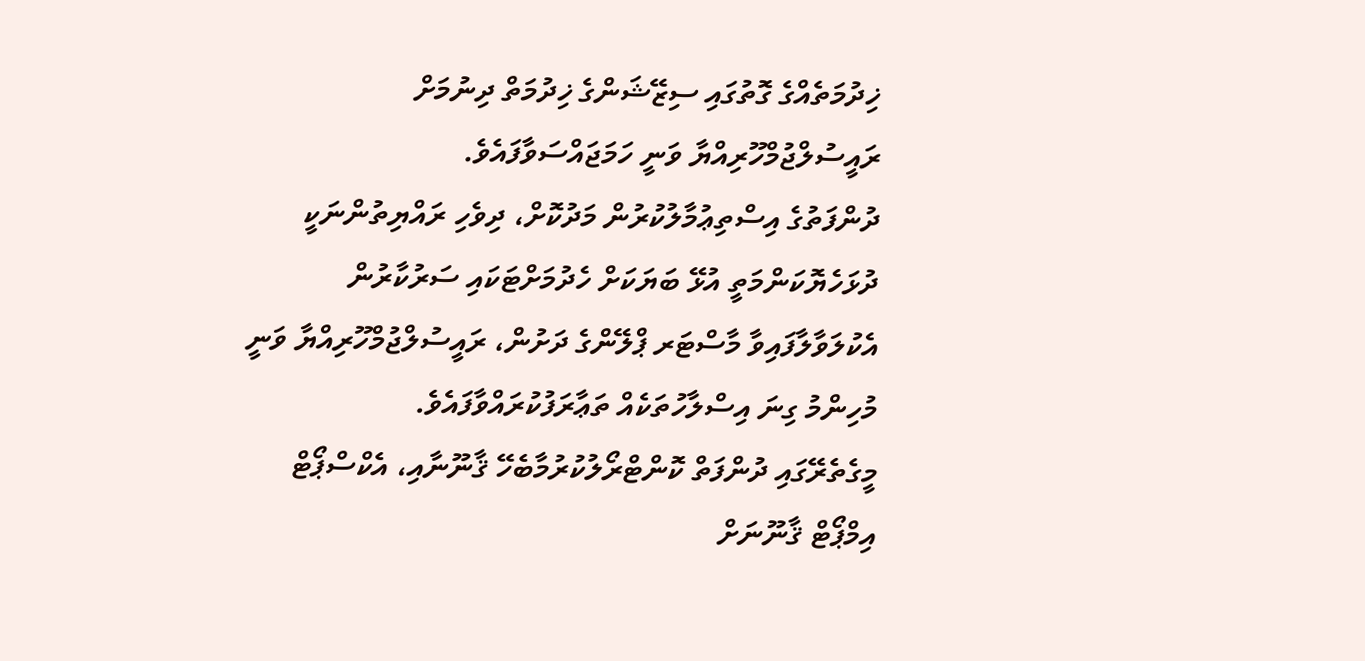ޚިދުމަތެއްގެ ގޮތުގައި ސިޒޭޝަންގެ ޚިދުމަތް ދިނުމަށް ރައީސުލްޖުމްހޫރިއްޔާ ވަނީ ހަމަޖައްސަވާފައެވެ.
ދުންފަތުގެ އިސްތިޢުމާލުކުރުން މަދުކޮށް، ދިވެހި ރައްޔިތުންނަކީ ދުޅަހެޔޮކަންމަތީ އުޅޭ ބަޔަކަށް ހެދުމަށްޓަކައި ސަރުކާރުން އެކުލަވާލާފައިވާ މާސްޓަރ ޕްލޭންގެ ދަށުން، ރައީސުލްޖުމްހޫރިއްޔާ ވަނީ މުހިންމު ގިނަ އިސްލާހުތަކެއް ތަޢާރަފުކުރައްވާފައެވެ.
މީގެތެރޭގައި ދުންފަތް ކޮންޓްރޯލުކުރުމާބެހޭ ޤާނޫނާއި، އެކްސްޕޯޓް އިމްޕޯޓް ޤާނޫނަށް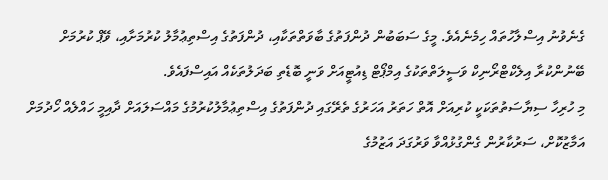ގެނެވުނު އިސްލާހުތައް ހިމެނެއެވެ. މީގެ ސަބަބުން ދުންފަތުގެ ބާވަތްތަކާއި، ދުންފަތުގެ އިސްތިޢުމާލު ކުރުމަށާއި، ވޭޕް ކުރުމަށް ބޭނުންކުރާ އިލެކްޓްރޯނިކް ވަސީލަތްތަކުގެ އިމްޕޯޓް ޑިއުޓީއަށް ވަނީ ބޮޑެތި ބަދަލުތަކެއް އައިސްފައެވެ.
މި ހުރިހާ ސިޔާސަތުތަކަކީ ކުރިއަށް އޮތް ހަތަރު އަހަރުގެ ތެރޭގައި ދުންފަތުގެ އިސްތިޢުމާލުކުރުމުގެ މައްސަލައަށް ދާއިމީ ހައްލެއް ހޯދުމަށް އަމާޒުކޮށް، ސަރުކާރުން ގެންގުޅުއްވާ ވަރުގަދަ އަޒުމުގެ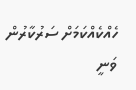ހެއްކެއްކަމަށް ސަރުކާރުން ވަނީ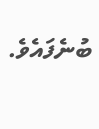ބުނެފައެވެ.